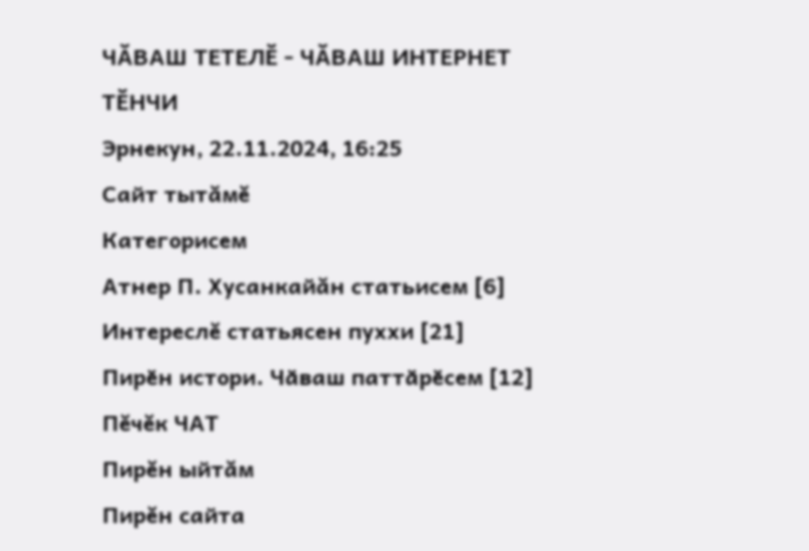ЧӐВАШ ТЕТЕЛӖ - ЧӐВАШ ИНТЕРНЕТ ТӖНЧИ
Эрнекун, 22.11.2024, 16:25
Сайт тытăмĕ
Категорисем
Атнер П. Хусанкайăн статьисем [6]
Интереслĕ статьясен пуххи [21]
Пирӗн истори. Чӑваш паттӑрӗсем [12]
Пĕчĕк ЧАТ
Пирĕн ыйтăм
Пирĕн сайта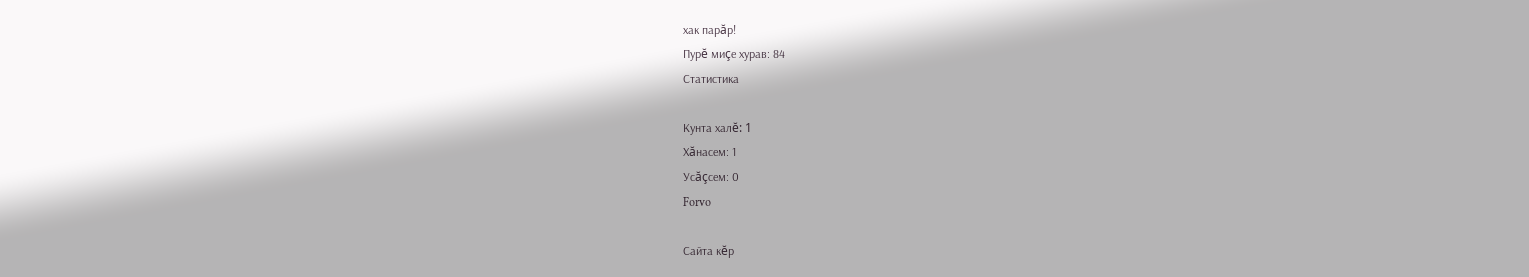хак парăр!
Пурĕ миçе хурав: 84
Статистика

Кунта халĕ: 1
Хăнасем: 1
Усăçсем: 0
Forvo

Сайта кĕр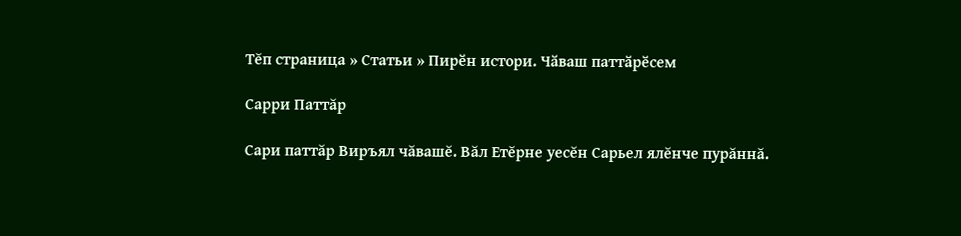Тĕп страница » Статьи » Пирӗн истори. Чӑваш паттӑрӗсем

Сарри Паттăр

Сари паттăр Виръял чăвашĕ. Вăл Етĕрне уесĕн Сарьел ялĕнче пурăннă.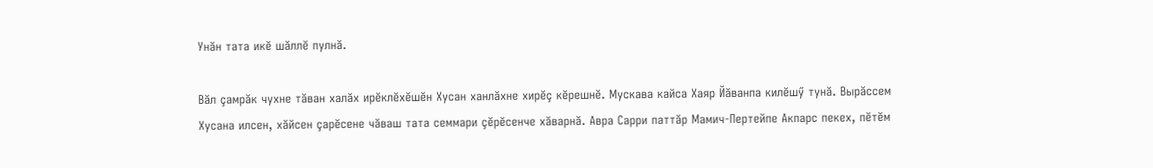Унăн тата икĕ шăллĕ пулнă.

Вăл çамрăк чухне тăван халăх ирĕклĕхĕшĕн Хусан ханлăхне хирĕç кĕрешнĕ. Мускава кайса Хаяр Йăванпа килĕшӳ тунă. Вырăссем Хусана илсен, хăйсен çарĕсене чăваш тата семмари çĕрĕсенче хăварнă. Авра Сарри паттăр Мамич-Пертейпе Акпарс пекех, пĕтĕм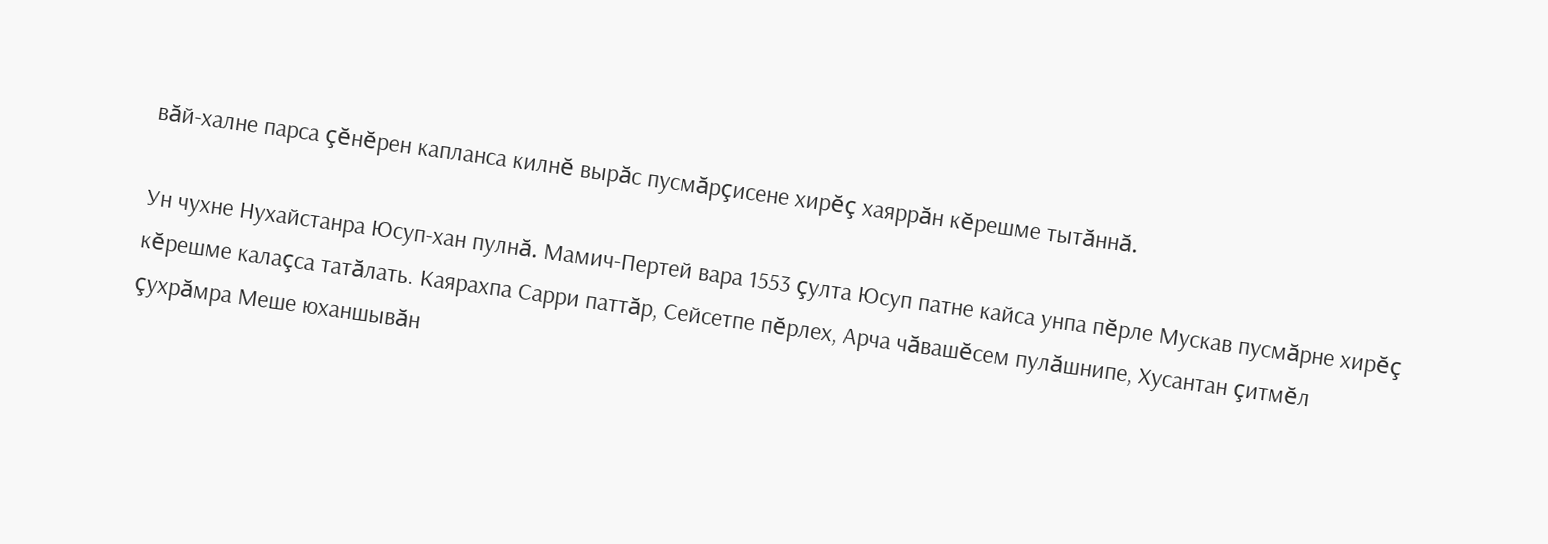вăй-халне парса çĕнĕрен капланса килнĕ вырăс пусмăрçисене хирĕç хаяррăн кĕрешме тытăннă.

Ун чухне Нухайстанра Юсуп-хан пулнă. Мамич-Пертей вара 1553 çулта Юсуп патне кайса унпа пĕрле Мускав пусмăрне хирĕç кĕрешме калаçса татăлать. Каярахпа Сарри паттăр, Сейсетпе пĕрлех, Арча чăвашĕсем пулăшнипе, Хусантан çитмĕл çухрăмра Меше юханшывăн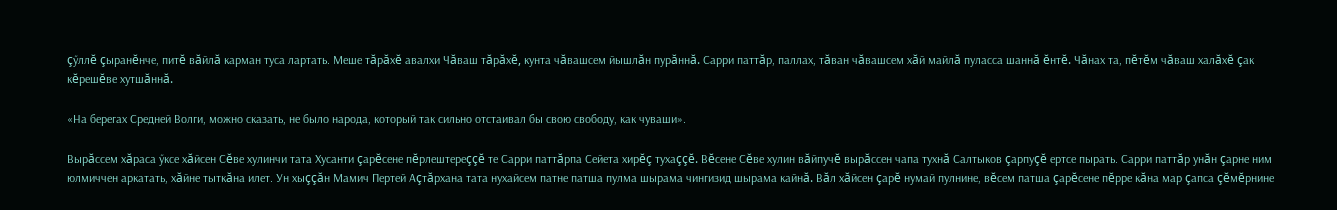çӳллĕ çыранĕнче, питĕ вăйлă карман туса лартать. Меше тăрăхĕ авалхи Чăваш тăрăхĕ, кунта чăвашсем йышлăн пурăннă. Сарри паттăр, паллах, тăван чăвашсем хăй майлă пуласса шаннă ĕнтĕ. Чăнах та, пĕтĕм чăваш халăхĕ çак кĕрешĕве хутшăннă.

«На берегах Средней Волги, можно сказать, не было народа, который так сильно отстаивал бы свою свободу, как чуваши».

Вырăссем хăраса ӳксе хăйсен Сĕве хулинчи тата Хусанти çарĕсене пĕрлештереççĕ те Сарри паттăрпа Сейета хирĕç тухаççĕ. Вĕсене Сĕве хулин вăйпучĕ вырăссен чапа тухнă Салтыков çарпуçĕ ертсе пырать. Сарри паттăр унăн çарне ним юлмиччен аркатать, хăйне тыткăна илет. Ун хыççăн Мамич Пертей Аçтăрхана тата нухайсем патне патша пулма шырама чингизид шырама кайнă. Вăл хăйсен çарĕ нумай пулнине, вĕсем патша çарĕсене пĕрре кăна мар çапса çĕмĕрнине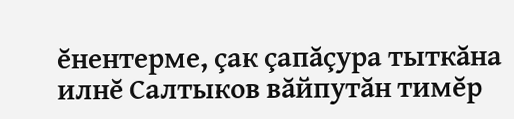ĕнентерме, çак çапăçура тыткăна илнĕ Салтыков вăйпутăн тимĕр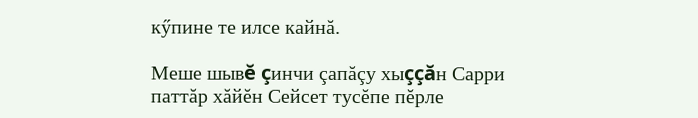кӳпине те илсе кайнă.

Меше шывĕ çинчи çапăçу хыççăн Сарри паттăр хăйĕн Сейсет тусĕпе пĕрле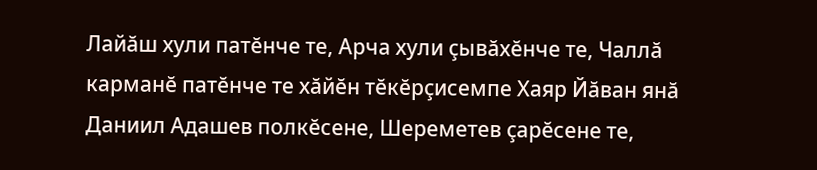Лайăш хули патĕнче те, Арча хули çывăхĕнче те, Чаллă карманĕ патĕнче те хăйĕн тĕкĕрçисемпе Хаяр Йăван янă Даниил Адашев полкĕсене, Шереметев çарĕсене те,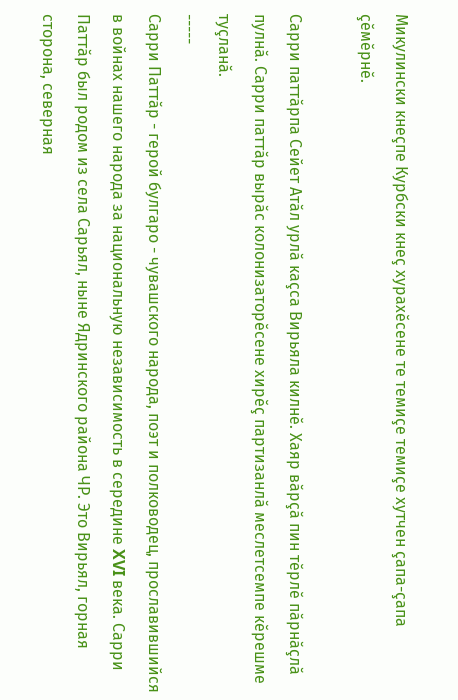Микулински кнеçпе Курбски кнеç хурахĕсене те темиçе темиçе хутчен çапа-çапа çĕмĕрнĕ.

Сарри паттăрпа Сейет Атăл урлă каçса Вирьяла килнĕ. Хаяр вăрçă пин тĕрлĕ пăрнăçлă пулнă. Сарри паттăр вырăс колонизаторĕсене хирĕç партизанлă меслетсемпе кĕрешме туçланă.
-----
Сарри Паттăр - герой булгаро - чувашского народа, поэт и полководец, прославившийся в войнах нашего народа за национальную независимость в середине XVI века. Сарри Паттăр был родом из села Сарьял, ныне Ядринского района ЧР. Это Вирьял, горная сторона, северная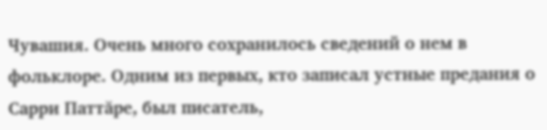Чувашия. Очень много сохранилось сведений о нем в фольклоре. Одним из первых, кто записал устные предания о Сарри Паттăре, был писатель,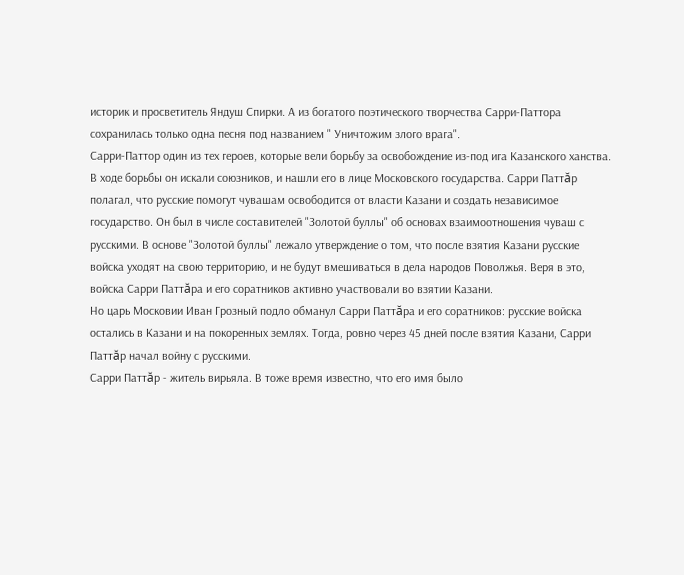историк и просветитель Яндуш Спирки. А из богатого поэтического творчества Сарри-Паттора сохранилась только одна песня под названием " Уничтожим злого врага".
Сарри-Паттор один из тех героев, которые вели борьбу за освобождение из-под ига Казанского ханства. В ходе борьбы он искали союзников, и нашли его в лице Московского государства. Сарри Паттăр полагал, что русские помогут чувашам освободится от власти Казани и создать независимое государство. Он был в числе составителей "Золотой буллы" об основах взаимоотношения чуваш с русскими. В основе "Золотой буллы" лежало утверждение о том, что после взятия Казани русские войска уходят на свою территорию, и не будут вмешиваться в дела народов Поволжья. Веря в это, войска Сарри Паттăра и его соратников активно участвовали во взятии Казани.
Но царь Московии Иван Грозный подло обманул Сарри Паттăра и его соратников: русские войска остались в Казани и на покоренных землях. Тогда, ровно через 45 дней после взятия Казани, Сарри Паттăр начал войну с русскими.
Сарри Паттăр - житель вирьяла. В тоже время известно, что его имя было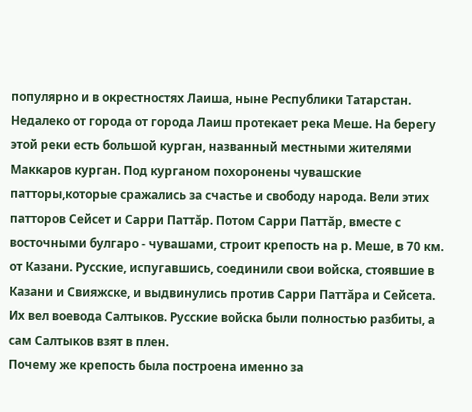популярно и в окрестностях Лаиша, ныне Республики Татарстан. Недалеко от города от города Лаиш протекает река Меше. На берегу этой реки есть большой курган, названный местными жителями Маккаров курган. Под курганом похоронены чувашские патторы,которые сражались за счастье и свободу народа. Вели этих патторов Сейсет и Сарри Паттăр. Потом Сарри Паттăр, вместе с восточными булгаро - чувашами, строит крепость на р. Меше, в 70 км. от Казани. Русские, испугавшись, соединили свои войска, стоявшие в Казани и Свияжске, и выдвинулись против Сарри Паттăра и Сейсета. Их вел воевода Салтыков. Русские войска были полностью разбиты, а сам Салтыков взят в плен.
Почему же крепость была построена именно за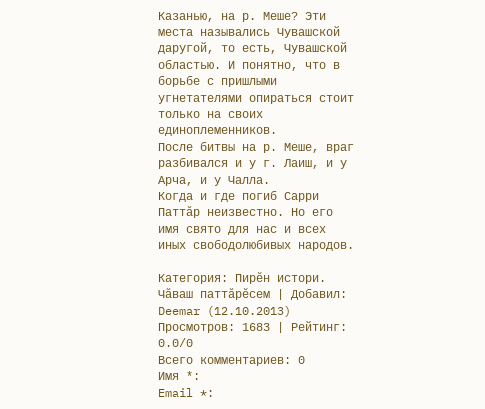Казанью, на р. Меше? Эти места назывались Чувашской даругой, то есть, Чувашской областью. И понятно, что в борьбе с пришлыми угнетателями опираться стоит только на своих единоплеменников.
После битвы на р. Меше, враг разбивался и у г. Лаиш, и у Арча, и у Чалла.
Когда и где погиб Сарри Паттăр неизвестно. Но его имя свято для нас и всех иных свободолюбивых народов.

Категория: Пирӗн истори. Чӑваш паттӑрӗсем | Добавил: Deemar (12.10.2013)
Просмотров: 1683 | Рейтинг: 0.0/0
Всего комментариев: 0
Имя *:
Email *: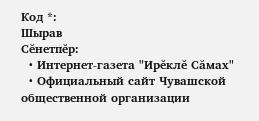Код *:
Шырав
Сĕнетпĕр:
  • Интернет-газета "Ирĕклĕ Сăмах"
  • Официальный сайт Чувашской общественной организации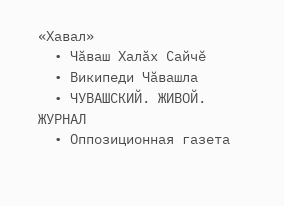«Хавал»
  • Чăваш Халăх Сайчĕ
  • Википеди Чӑвашла
  • ЧУВАШСКИЙ. ЖИВОЙ. ЖУРНАЛ
  • Оппозиционная газета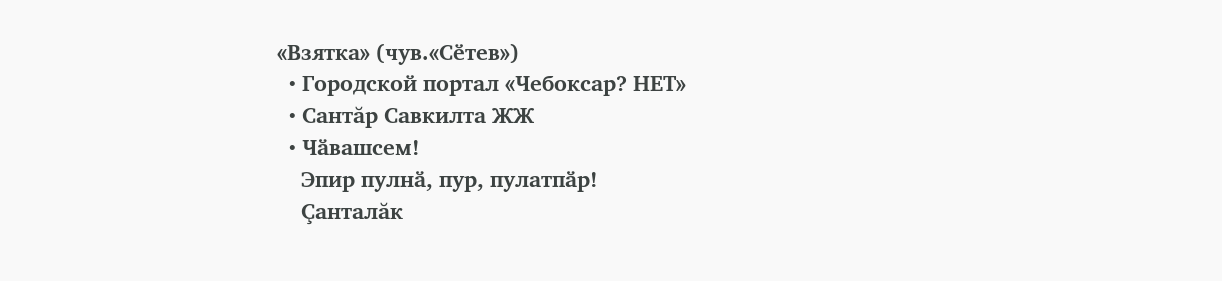«Взятка» (чув.«Сӗтев»)
  • Городской портал «Чебоксар? НЕТ»
  • Сантăр Савкилта ЖЖ
  • Чӑвашсем!
    Эпир пулнӑ, пур, пулатпӑр!
    Çанталăк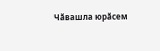Чӑвашла юрӑсем